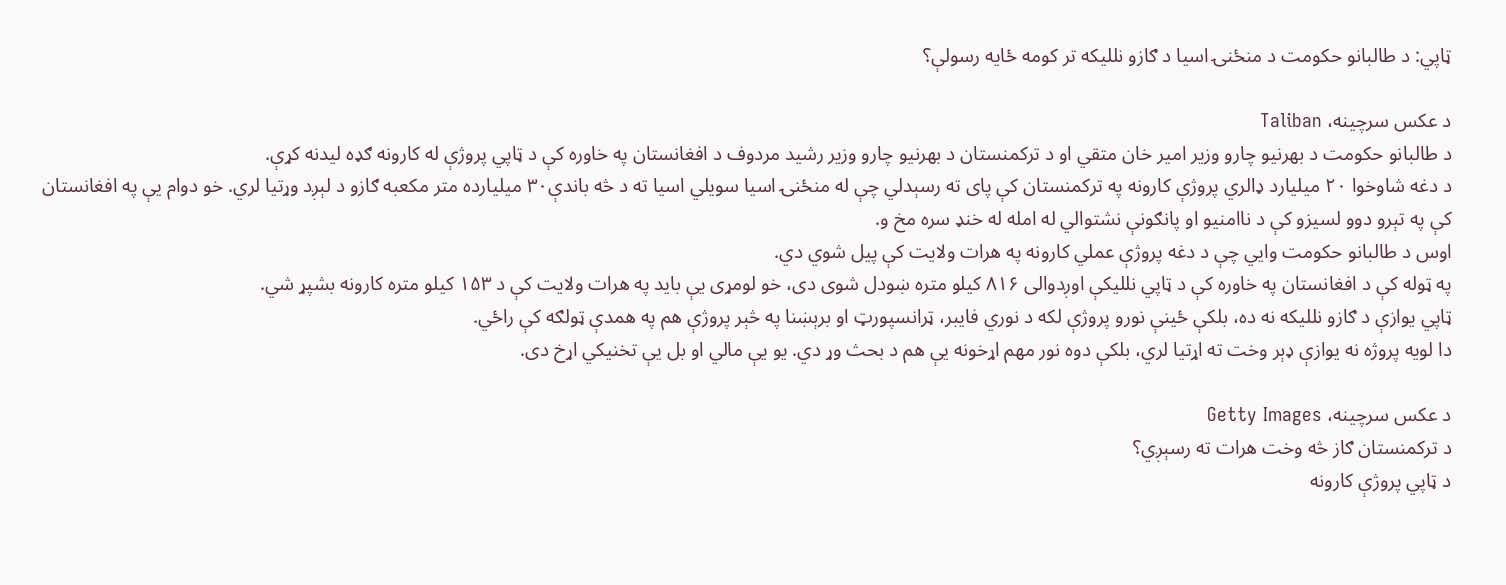ټاپي: د طالبانو حکومت د منځنۍ اسیا د ګازو نللیکه تر کومه ځایه رسولې؟

د عکس سرچینه، Taliban
د طالبانو حکومت د بهرنیو چارو وزیر امیر خان متقي او د ترکمنستان د بهرنیو چارو وزیر رشید مردوف د افغانستان په خاوره کې د ټاپي پروژې له کارونه ګډه لیدنه کړې.
د دغه شاوخوا ۲۰ میلیارد ډالري پروژې کارونه په ترکمنستان کې پای ته رسېدلي چې له منځنۍ اسیا سویلي اسیا ته د څه باندې۳۰ میلیارده متر مکعبه ګازو د لېږد وړتیا لري. خو دوام یې په افغانستان کې په تېرو دوو لسیزو کې د ناامنیو او پانګونې نشتوالي له امله له خنډ سره مخ و.
اوس د طالبانو حکومت وايي چې د دغه پروژې عملي کارونه په هرات ولایت کې پیل شوي دي.
په ټوله کې د افغانستان په خاوره کې د ټاپي نللیکې اوږدوالی ۸۱۶ کیلو متره ښودل شوی دی، خو لومړی یې باید په هرات ولایت کې د ۱۵۳ کیلو متره کارونه بشپړ شي.
ټاپي یوازې د ګازو نللیکه نه ده، بلکې ځینې نورو پروژې لکه د نوري فایبر، ټرانسپورټ او برېښنا په څېر پروژې هم په همدې ټولګه کې راځي.
دا لویه پروژه نه یوازې ډېر وخت ته اړتیا لري، بلکې دوه نور مهم اړخونه یې هم د بحث وړ دي. یو یې مالي او بل یې تخنیکي اړخ دی.

د عکس سرچینه، Getty Images
د ترکمنستان ګاز څه وخت هرات ته رسېږي؟
د ټاپي پروژې کارونه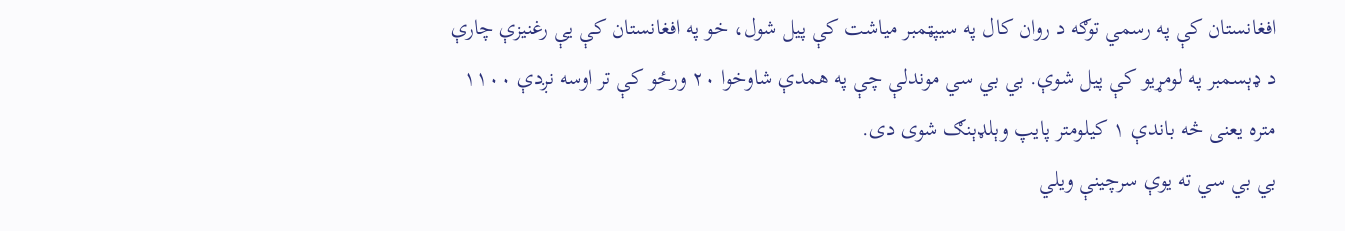افغانستان کې په رسمي توګه د روان کال په سیپټمبر میاشت کې پیل شول، خو په افغانستان کې یې رغنیزې چارې د ډېسمبر په لومړیو کې پیل شوې. بي بي سي موندلې چې په همدې شاوخوا ۲۰ ورځو کې تر اوسه نږدې ۱۱۰۰ متره یعنی څه باندې ۱ کیلومتر پایپ وېلډېنګ شوی دی.
بي بي سي ته یوې سرچینې ویلي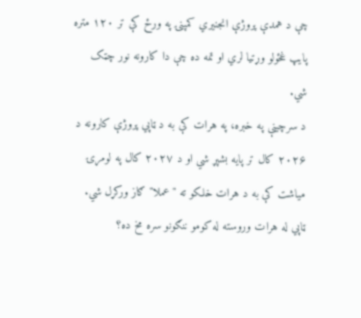چې د همدې پروژې انجنیري کمپنۍ په ورځ کې تر ۱۲۰ متره پایپ غځولو وړتیا لري او تمه ده چې دا کارونه نور چټک شي.
د سرچینې په خبره، په هرات کې به د ټاپي پروژې کارونه د ۲۰۲۶ کال تر پایه بشپړ شي او د ۲۰۲۷ کال په لومړۍ میاشت کې به د هرات خلکو ته "عملا" ګاز ورکړل شي.
ټاپي له هرات وروسته له کومو ننګونو سره مخ ده؟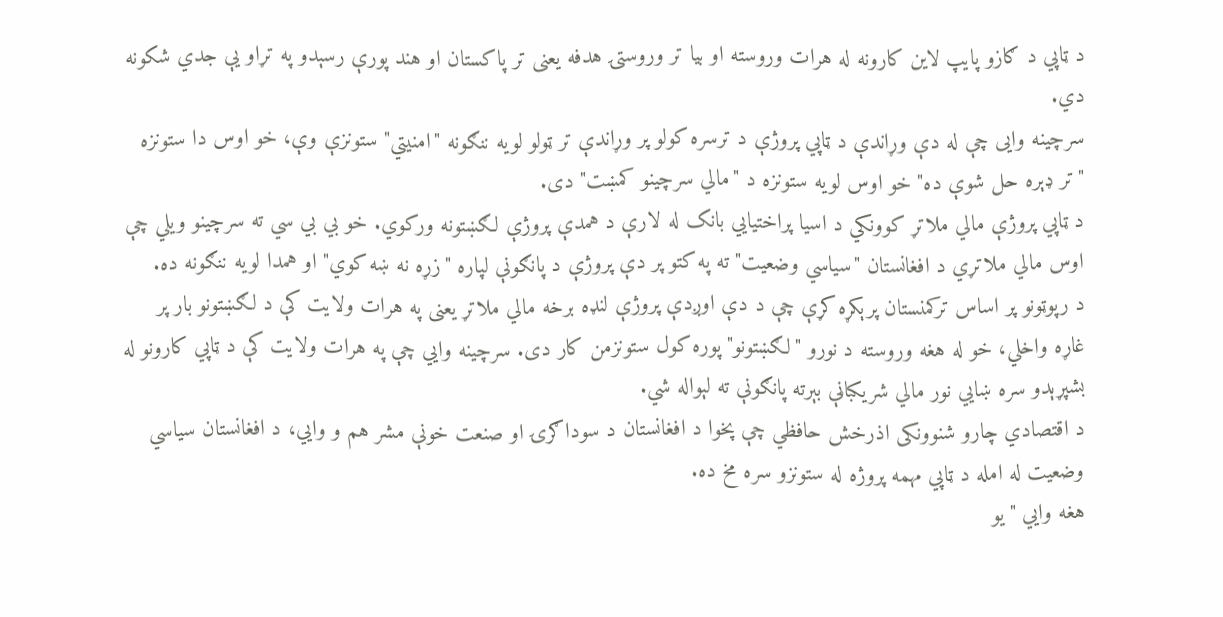د ټاپي د ګازو پایپ لاین کارونه له هرات وروسته او بیا تر وروستۍ هدفه یعنی تر پاکستان او هند پورې رسېدو په تړاو یې جدي شکونه دي.
سرچینه وایی چې له دې وړاندې د ټاپي پروژې د ترسره کولو پر وړاندې تر ټولو لویه ننګونه "امنیتي" ستونزې وې، خو اوس دا ستونزه "تر ډېره حل شوې ده" خو اوس لویه ستونزه د "مالي سرچینو کمښت" دی.
د ټاپي پروژې مالي ملاتړ کوونکي د اسیا پراختیايي بانک له لارې د همدې پروژې لګښتونه ورکوي. خو بي بي سي ته سرچینو ویلي چې اوس مالي ملاتړي د افغانستان "سیاسي وضعیت" ته په کتو پر دې پروژې د پانګونې لپاره "زړه نه ښه کوي" او همدا لویه ننګونه ده.
د رپوټونو پر اساس ترکمنستان پرېکړه کړې چې د دې اوږدې پروژې لنډه برخه مالي ملاتړ یعنی په هرات ولایت کې د لګښتونو بار پر غاړه واخلي، خو له هغه وروسته د نورو "لګښتونو" پوره کول ستونزمن کار دی. سرچینه وايي چې په هرات ولایت کې د ټاپي کارونو له بشپړېدو سره ښايي نور مالي شریکباڼې بېرته پانګونې ته لېواله شي.
د اقتصادي چارو شنوونکی اذرخش حافظي چې پخوا د افغانستان د سوداګرۍ او صنعت خونې مشر هم و وايي، د افغانستان سیاسي وضعیت له امله د ټاپي مهمه پروژه له ستونزو سره مخ ده.
هغه وايي "یو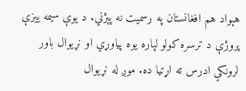هېواد هم افغانستان په رسمیت نه پېژني. د یوې سیمه ییزې پروژې د ترسره کولو لپاره یوه پیاوړي او نړیوال باور لرونکي ادرس ته اړتیا ده. موږ له نړیوال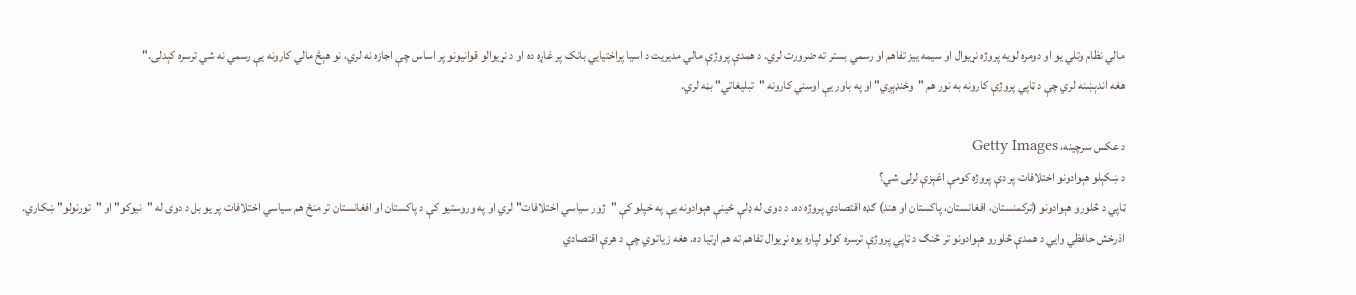مالي نظام وتلي یو او دومره لویه پروژه نړیوال او سیمه ییز تفاهم او رسمي بستر ته ضرورت لري. د همدې پروژې مالي مدیریت د اسیا پراختیايي بانک پر غاړه ده او د نړیوالو قوانیونو پر اساس چې اجازه نه لري، نو هېڅ مالي کارونه یې رسمي نه شي ترسره کېدلی."
هغه اندېښنه لري چې د ټاپي پروژې کارونه به نور هم "وځنډېږي" او په باور یې اوسني کارونه "تبلیغاتي" بڼه لري.

د عکس سرچینه، Getty Images
د ښکېلو هېوادونو اختلافات پر دې پروژه کومې اغېزې لرلی شي؟
ټاپي د څلورو هېوادونو (ترکمنستان، افغانستان، پاکستان او هند) ګډه اقتصادي پروژه ده. د دوی له ډلې ځینې هېوادونه یې په خپلو کې "ژور سیاسي اختلافات" لري او په وروستیو کې د پاکستان او افغانستان تر منځ هم سیاسي اختلافات پر یو بل د دوی له "نیوکو" او "تورنولو" ښکاري.
اذرخش حافظي وايي د همدې څلورو هېوادونو تر څنګ د ټاپي پروژې ترسره کولو لپاره یوه نړیوال تفاهم ته هم اړتیا ده. هغه زیاتوي چې د هرې اقتصادي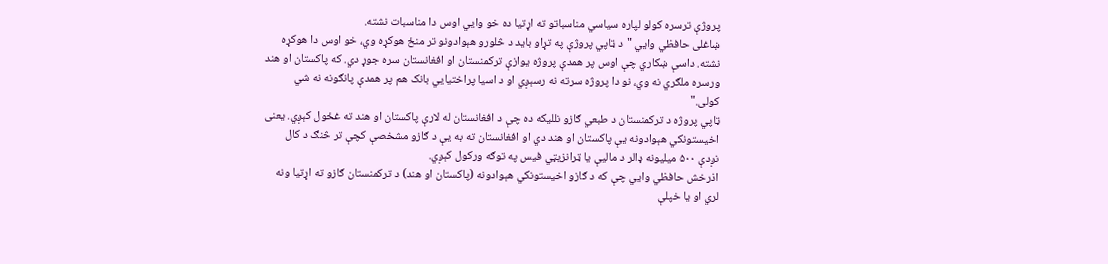پروژې ترسره کولو لپاره سیاسي مناسباتو ته اړتیا ده خو وايي اوس دا مناسبات نشته.
ښاغلی حافظي وايي "د ټاپي پروژې په تړاو باید د څلورو هېوادونو تر منځ هوکړه وي، خو اوس دا هوکړه نشته. داسې ښکاري چې اوس پر همدې پروژه یوازې ترکمنستان او افغانستان سره جوړ دي. که پاکستان او هند ورسره ملګري نه وي، نو دا پروژه سرته نه رسېږي او د اسیا پراختیايي بانک هم پر همدې پانګونه نه شي کولی."
ټاپي پروژه د ترکمنستان د طبعي ګازو نللیکه ده چې د افغانستان له لارې پاکستان او هند ته غځول کېږي. یعنی اخیستونکي هېوادونه یې پاکستان او هند دي او افغانستان ته به یې د ګازو مشخصې کچې تر څنګ د کال نږدې ۵۰۰ میلیونه ډالر د مالیې یا ټرانزیټي فیس په توګه ورکول کېږي.
اذرخش حافظي وايي چې که د ګازو اخیستونکي هېوادونه (پاکستان او هند) د ترکمنستان ګازو ته اړتیا ونه لري او یا خپلې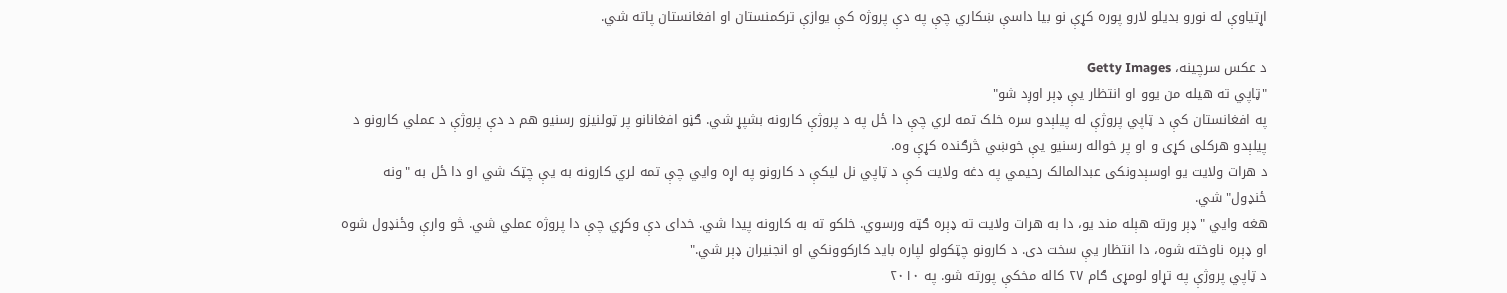اړتیاوې له نورو بدیلو لارو پوره کړې نو بیا داسې ښکاري چې په دې پروژه کې یوازې ترکمنستان او افغانستان پاته شي.

د عکس سرچینه، Getty Images
"ټاپي ته هيله من یوو او انتظار یې ډېر اوږد شو"
په افغانستان کې د ټاپي پروژې له پیلېدو سره خلک تمه لري چې دا ځل په د پروژې کارونه بشپړ شي. ګڼو افغانانو پر ټولنیزو رسنیو هم د دې پروژې د عملي کارونو د پیلېدو هرکلی کړی و او پر خواله رسنیو یې خوښي څرګنده کړې وه.
د هرات ولایت یو اوسېدونکی عبدالمالک رحیمي په دغه ولایت کې د ټاپي نل لیکې د کارونو په اړه وايي چې تمه لري کارونه به یې چټک شي او دا ځل به "ونه ځنډول" شي.
هغه وايي "ډېر ورته هېله مند یو، دا به هرات ولایت ته ډېره ګټه ورسوي. خلکو ته به کارونه پیدا شي. خدای دې وکړي چې دا پروژه عملي شي. څو وارې وځنډول شوه او ډېره ناوخته شوه، دا انتظار یې سخت دی. د کارونو چټکولو لپاره باید کارکوونکي او انجنیران ډېر شي."
د ټاپي پروژې په تړاو لومړی ګام ۲۷ کاله مخکې پورته شو. په ۲۰۱۰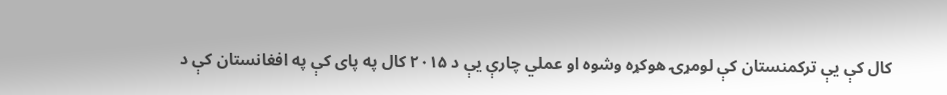کال کې یې ترکمنستان کې لومړۍ هوکړه وشوه او عملي چارې یې د ۲۰۱۵ کال په پای کې په افغانستان کې د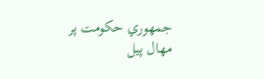جمهوري حکومت پر مهال پیل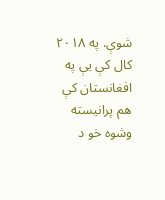شوې. په ۲۰۱۸ کال کې یې په افغانستان کې هم پرانیسته وشوه خو د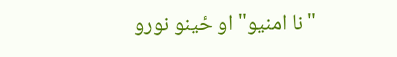"نا امنیو" او ځینو نورو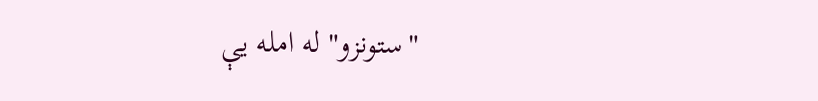"ستونزو" له امله یې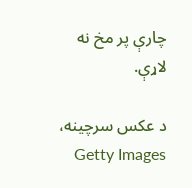چارې پر مخ نه لاړې.

د عکس سرچینه، Getty Images